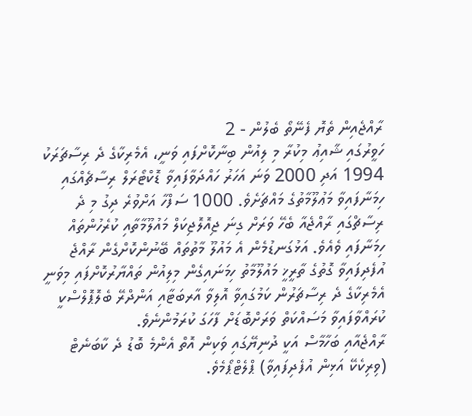ރާއްޖެއިން ތެޔޮ ފެނޭތޯ ބެލުން - 2
ހަވީރުގައި ޝާއިޢު މިކުރާ މި ލިއުން ބިނާކޮށްފައި ވަނީ، އެމެރިކާގެ ދެ ރިސާޗަރަކު 1994 އަދި 2000 ވަނަ އަހަރު ހައްދަވާފައިވާ ޑޮކްޓޯރަލް ރިސާޗެއްގައި ހިމަނާފައިވާ މަޢުލޫމާތުގެ މައްޗަށެވެ. 1000 ސަފްހާ އަށްވުރެ ދިގު މި ދެ ރިސާޗްގައި ރާއްޖެއާ ބެހޭ ވަރަށް ގިނަ ޖިއޮލޮޖިކަލް މައުލޫމާތާއި ކުރެހުންތައް ހިމަނާފައި ވެއެވެ. އަޅުގަނޑުމެން އެ މައުލޫ މާތުތައް ބޭނުންކޮށްގެން ރާއްޖެ އުފެދިފައިވާ ގޮތުގެ ތާރީޚީ މައުލޫމާތު ހިމަނައިގެން މިލިއުން ތައްޔާރުކޮށްފައި މިވަނީ އެމެރިކާގެ ދެ ރިސާޗަރުން ކަމުގައިވާ އޮލިވާ އާރބަޓާއި އަންދްރޭ ބެލޮޕޮލްސްކީ ކުރައްވާފައިވާ މަސައްކަތް ވަރަށްބޮޑަށް ފާހަގަ ކުރަމުންނެވެ.
ރާއްޖެއާއި ބަހާމާސް އަކީ ދުނިޔޭގައި ވަކިން އޮތް އެންމެ ބޮޑު ދެ ކާބަނެޓް  (ވިރިކެކޭ އަޅިން އުފެދިފައިވާ) ޕްލެޓްޕޯމެވެ.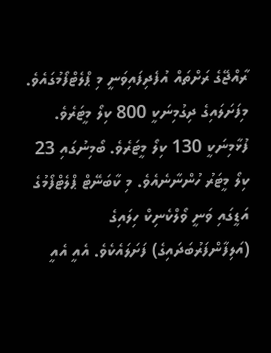ރާއްޖޭގެ ރަށްތައް އުފެދިފައިވަނީ މި ޕްލެޓްފޯމުގައެވެ. މިފަށަލައިގެ ދިގުމިނަކީ 800 ކިލޯ މީޓަރެވެ. ފުޅާމިނަކީ 130 ކިލޯ މީޓަރެވެ. ބޯމިނުގައި 23 ކިލޯ މީޓަރު ހުންނާނެއެވެ. މި ކާބަނޭޓް ޕްލެޓްފޯމުގެ އަޑީގައި ވަނީ ވޯލްކެނިކް ހިލައިގެ (އަލިފާންފަރުބަދައިގެ) ފަށަލައެކެވެ. އެއީ އެއީ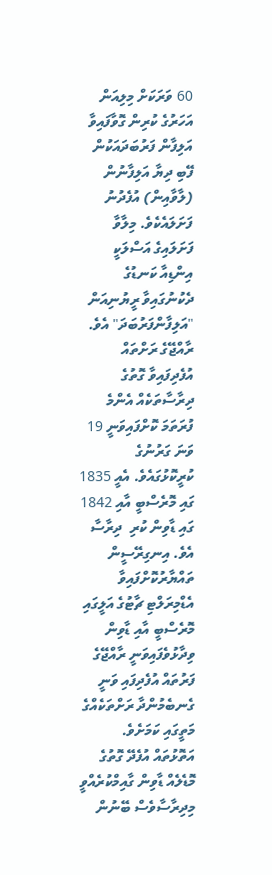60 ވަރަކަށް މިލިއަން އަހަރުގެ ކުރިން ގޮވާފައިވާ އަލިފާން ފަރުބަދައަކުން ފޭބި ދިޔާ އަލިފާނުން (ލާވާއިން) އުފެދުނު ފަށަލައެކެވެ. މިލާވާ ފަށަލައިގެ އަސްލަކީ އިންޑިއާ ކަނޑުގެ ދެކުނުގައިވާ ރީޔުނިއަން "އަލިފާންފަރުބަދަ" އެވެ.
ރާއްޖޭގެ ރަށްތައް އުފެދިފައިވާ ގޮތުގެ ދިރާސާތަކެއް އެންމެ ފުރަތަމަ ކޮށްފައިވަނީ 19 ވަނަ ގަރުނުގެ ކުރީކޮޅުގައެވެ. އެއީ 1835 ގައި މޮރެސްބީ އާއި 1842 ގައި ޑާވިން ކުރި  ދިރާސާ އެވެ. އިނގިރޭސީން ތައްޔާރުކޮށްފައިވާ އެޑްމިރަލްޓި ޗާޓުގެ އަލީގައި މޮރެސްބީ އާއި ޑާވިން ވިދާޅުވެފައިވަނީ ރާއްޖޭގެ ފަރުތައް އުފެދިފައި ވަނީ ގެނބެމުންދާ ރަށްތަކެއްގެ މަތީގައި ކަމަށެވެ. އަތޮޅުތައް އުފެދޭ ގޮތުގެ މޮޑެލެއް ޑާވިން ގާއިމްކުރެއްވީ މިދިރާސާވެސް ބޭނުން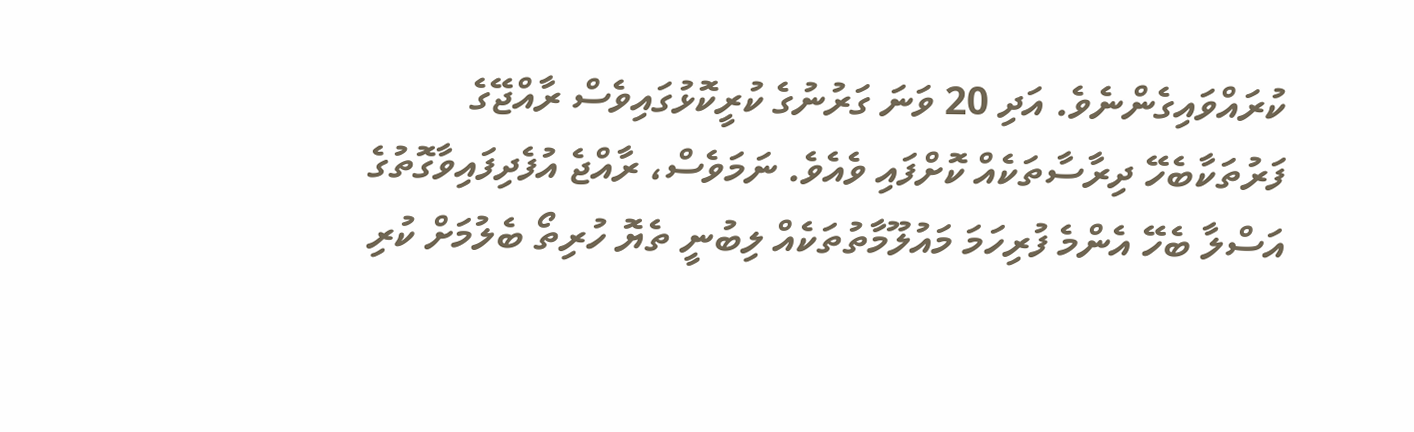ކުރައްވައިގެންނެވެ. އަދި 20 ވަނަ ގަރުނުގެ ކުރީކޮޅުގައިވެސް ރާއްޖޭގެ ފަރުތަކާބެހޭ ދިރާސާތަކެއް ކޮށްފައި ވެއެވެ. ނަމަވެސް، ރާއްޖެ އުފެދިފައިވާގޮތުގެ އަސްލާ ބެހޭ އެންމެ ފުރިހަމަ މައުލޫމާތުތަކެއް ލިބުނީ ތެޔޮ ހުރިތޯ ބެލުމަށް ކުރި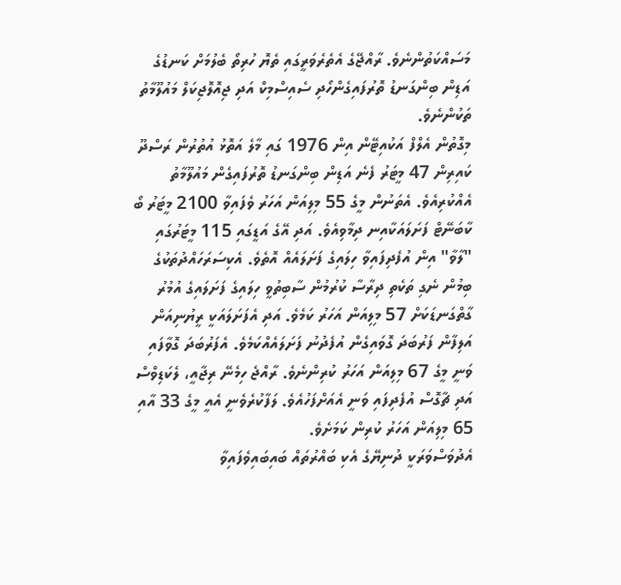މަސައްކަތުންނެވެ. ރާއްޖޭގެ އެތެރެވަރީގައި ތެޔޮ ހުރިތޯ ބެލުމަށް ކަނޑުގެ އަޑިން ބިންގަނޑު ތޮރުފައިގެންހޯދި ސެއިސްމިކް އަދި ޖިއޮލޮޖިކަލް މައުލޫމާތު ތަކުންނެވެ.
މިގޮތުން އެލްފް އަކުއިޓޭން އިން 1976 ގައި މާލެ އަތޮޅު އުތުރުން ރަސްދޫ ކައިރިން 47 މީޓަރު ފެނެ އަޑިން ބިންގަނޑު ތޮރުފައިގެން މައުލޫމާތު އެއްކުރިއެވެ. އެތަނުން މީގެ 55 މިލިއަން އަހަރު ވެފައިވާ 2100 މީޓަރު ބޯ ކާބަނޭޓް ފަށަލައަކާއިނ ދިމާވިއެވެ. އަދި އޭގެ އަޑީގައި 115 މީޓަރުގައި "ލާވާ" އިން އުފެދިފައިވާ ހިލައިގެ ފަށަލައެއް އޮތެވެ. އެކިސަރަހައްދުތަކުގެ ބިމުން ނެގި ތަކެތި ދިރާސާ ކުރުމުން ސާބިތުވީ ހިލައިގެ ފަށަލައިގެ އުމުރު ގާތްގަނޑަކަށް 57 މިލިއަން އަހަރު ކަމެވެ. އަދި އެފަށަލައަކީ ރީޔުނިއަން އަލިފާން ފަރުބަދަ ގޮވައިގެން އުފެދުނު ފަށަލައެއްކަމެވެ. އެފަރުބަދަ ގޮވާފައި ވަނީ މީގެ 67 މިލިއަން އަހަރު ކުރިންނެވެ. ރާއްޖެ ހިމެނޭ ރިޖާއީ، ލެކަޑިވްސް އަދި ޗާގޮސް އުފެދިފައި ވަނީ އެއަށްފަހުއެވެ. ލަފާކުރެވެނީ އެއީ މީގެ 33 އާއި 65 މިލިއަން އަހަރު ކުރިން ކަމަށެވެ.
އެދުވަސްވަރަކީ ދުނިޔޭގެ އެކި ބައްރުތައް ބައިބައިވެފައިވާ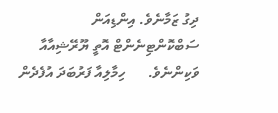ދިގު ޒަމާނެވެ. އިންޑިއަން ސަބްކޮންޓިނެންޓް އޮތީ ޔޫރޭޝިއާއާ ވަކިންނެވެ.      ހިމާލިއާ ފަރުބަދަ އުފެދެން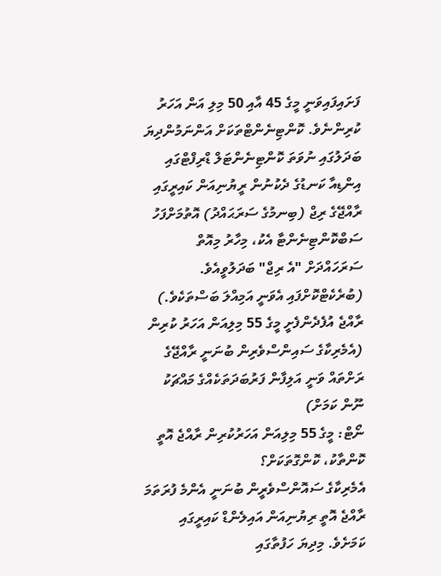ފަށައިފައިވަނީ މީގެ 45 އާއި 50 މިލި އަން އަހަރު ކުރިންނެވެ. ކޮންޓިނެންޓްތަކަށް އަންނަމުންދިޔަ ބަދަލުގައި ނުވަތަ ކޮންޓިނެންޓަލް ޑްރިފްޓްގައި އިންޑިއާ ކަނޑުގެ ދެކުނުން ރީޔުނިއަން ކައިރީގައި ރާއްޖޭގެ ރިޖް (ބިނމުގެ ސަރަޙައްދު) އޮތުމަށްފަހު ސަބްކޮންޓިނެންޓާ އެކު، މިހާރު މިއޮތް ސަރަހައްދަށް "އެ ރިޖް" ބަދަލުވީއެވެ. (ބުރެކެޓްކޮށްފައި އެވަނީ އަމިއްލަ ބަސްތަކެވެ.)
ރާއްޖެ އުފެދެންފެށީ މީގެ 55 މިލިއަން އަހަރު ކުރިން
(އެމެރިކާގެ ސައިންސްވެރިން ބުނަނީ ރާއްޖޭގެ ރަށްތައް ވަނީ އަލިފާން ފަރުބަދަތަކެއްގެ މައްޗަކު ނޫން ކަމަށް)
ނޯޓް: މީގެ 55 މިލިއަން އަހަރުކުރިން ރާއްޖެ އޮތީ ކޮންތާކު، ކޮންގޮތަކަށް؟
އެމެރިކާގެ ސައޮންސްވެރީން ބުނަނީ އެންމެ ފުރަތަމަ ރާއްޖެ އޮތީ ރިޔުނިއަން އައިލެންޑް ކައިރީގައި ކަމަށެވެ. މިދިޔަ ހަފުތާގައި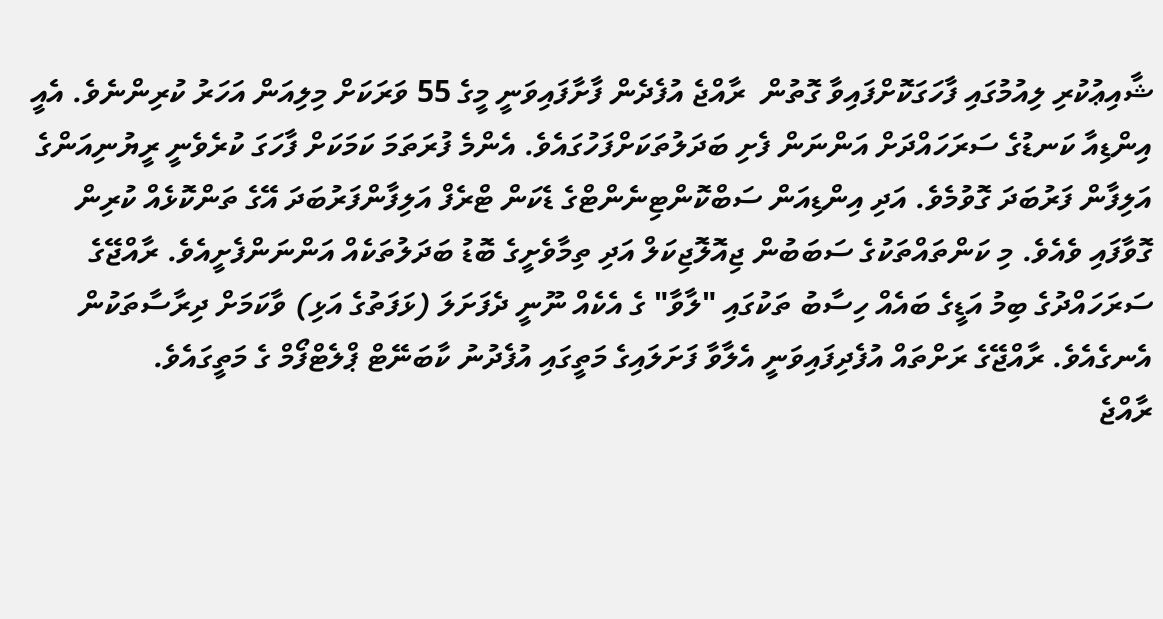ޝާއިޢުކުރި ލިއުމުގައި ފާހަގަކޮށްފައިވާ ގޮތުން  ރާއްޖެ އުފެދެން ފާށާފައިވަނީ މީގެ 55 ވަރަކަށް މިލިއަން އަހަރު ކުރިންނެވެ. އެއީ އިންޑިއާ ކަނޑުގެ ސަރަހައްދަށް އަންނަން ފެށި ބަދަލުތަކަށްފަހުގައެވެ. އެންމެ ފުރަތަމަ ކަމަކަށް ފާހަގަ ކުރެވެނީ ރީޔުނިއަންގެ އަލިފާން ފަރުބަދަ ގޮވުމެވެ. އަދި އިންޑިއަން ސަބްކޮންޓިނެންޓްގެ ޑެކަން ޓްރެފް އަލިފާންފަރުބަދަ އޭގެ ތަންކޮޅެއް ކުރިން ގޮވާފައި ވެއެވެ. މި ކަންތައްތަކުގެ ސަބަބުން ޖިއޮލޮޖިކަލް އަދި ތިމާވެށީގެ ބޮޑު ބަދަލުތަކެއް އަންނަންފެށީއެވެ. ރާއްޖޭގެ ސަރަހައްދުގެ ބިމު އަޑީގެ ބައެއް ހިސާބު ތަކުގައި "ލާވާ" ގެ އެކެއް ނޫނީ ދެފަށަލަ (ޅަފަތުގެ އަޅި) ވާކަމަށް ދިރާސާތަކުން އެނގެއެވެ. ރާއްޖޭގެ ރަށްތައް އުފެދިފައިވަނީ އެލާވާ ފަށަލައިގެ މަތީގައި އުފެދުނު ކާބަނޭޓް ޕްލެޓްފޯމް ގެ މަތީގައެވެ.
ރާއްޖެ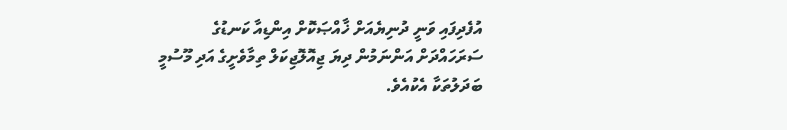އުފެދިފައި ވަނީ ދުނިޔެއަށް ޚާއްޞަކޮށް އިންޑިއާ ކަނޑުގެ ސަރަހައްދަށް އަންނަމުން ދިޔަ ޖިއޮލޮޖިކަލް ތިމާވެށީގެ އަދި މޫސުމީ ބަދަލުތަކާ އެކުއެވެ.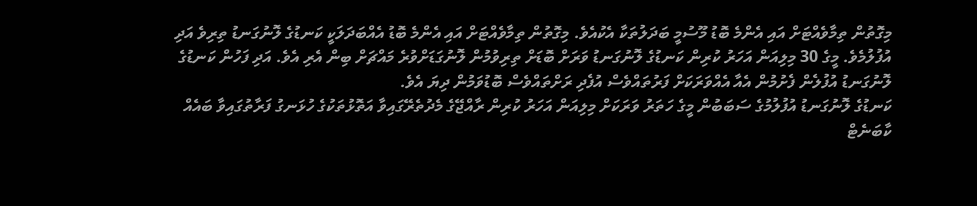މިގޮތުން ތިމާވެއްޓަށް އައި އެންމެ ބޮޑު މޫސުމީ ބަދަލުތަކާ އެކުއެވެ. މިގޮތުން ތިމާވެއްޓަށް އައި އެންމެ ބޮޑު އެއްބަދަލަކީ ކަނޑުގެ ލޮނުގަނޑު ތިރިވެ އަދި އުފުލުމެވެ. މީގެ 30 މިލިއަން އަހަރު ކުރިން ކަނޑުގެ ލޮނުގަނޑު ވަރަށް ބޮޑަށް ތިރިވުމުން ލޮނުގަޑަށްވުރެ މައްޗަށް ބިން އެރި އެވެ. އަދި ފަހުން ކަނޑުގެ ލޮނުގަނޑު އުފުލެން ފެށުމުން އެއާ އެއްވަރަކަށް ފަރުތައްވެސް އުފެދި ރަށްތައްވެސް ބޮޑުވަމުން ދިޔަ އެވެ.
ކަނޑުގެ ލޮނުގަނޑު އުފުލުމުގެ ސަބަބުން މީގެ ހަތަރު ވަރަކަށް މިލިއަން އަހަރު ކުރިން ރާއްޖޭގެ މެދުތެރޭގައިވާ އަތޮޅުތަކުގެ ހުޅަނގު ފަރާތުގައިވާ ބައެއް ކާބަނެޓް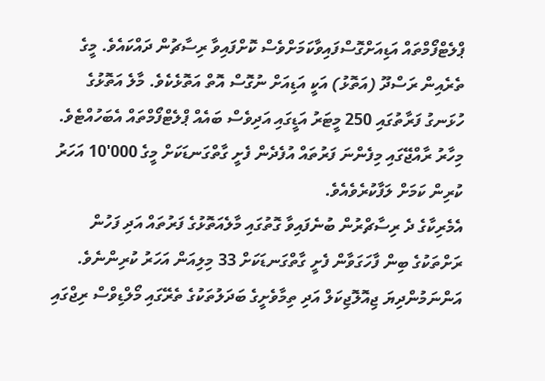ޕްލެޓްފޯމްތައް އަޑިއަށްގޮސްފައިވާކަމަށްވެސް ކޮށްފައިވާ ރިސާޗުން ދައްކައެވެ. މީގެ ތެރެއިން ރަސްދޫ (އަތޮޅު) އަކީ އަޑިއަށް ނުގޮސް އޮތް އަތޮޅެކެވެ. މާލެ އަތޮޅުގެ ހުޅަނގު ފަރާތުގައި 250 މީޓަރު އަޑީގައި އަދިވެސް ބައެއް ޕްލެޓްފޯމްތައް އެބަހުއްޓެވެ. މިހާރު ރާއްޖޭގައި މިފެންނަ ފަރުތައް އުފެދެން ފެށީ ގާތްގަނޑަކަށް މީގެ 000'10 އަހަރު ކުރިން ކަމަށް ލަފާކުރެވެއެވެ.
އެމެރިކާގެ ދެ ރިސާޗްރުން ބުނެފައިވާ ގޮތުގައި މާލެއަތޮޅުގެ ފަރުތައް އަދި ފަހުން ރަށްތަކުގެ ބިން ފާހަގަވާން ފެށީ ގާތްގަނޑަކަށް 33 މިލިއަން އަހަރު ކުރިންނެވެ. އަންނަމުންދިޔަ ޖިއޮލޮޖިކަލް އަދި ތިމާވެށީގެ ބަދަލުތަކުގެ ތެރޭގައި މޯލްޑިވްސް ރިޖްގައި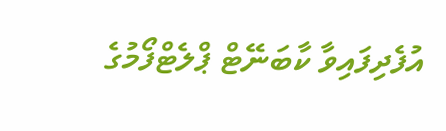އުފެދިފައިވާ ކާބަނޭޓް ޕްލެޓްފޯމުގެ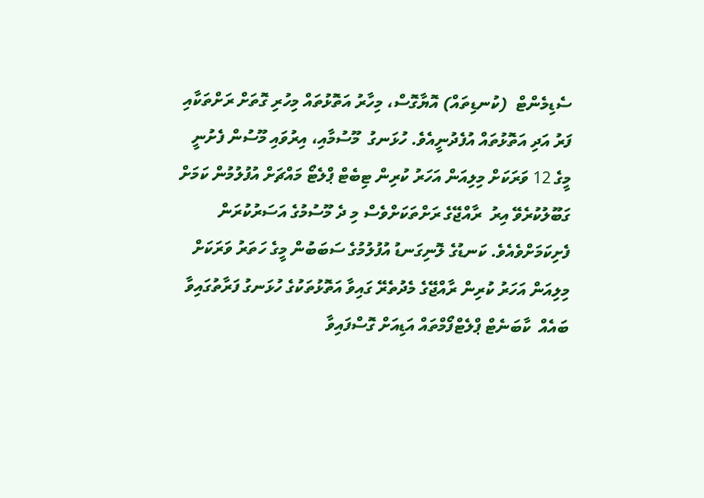ސެޑިމެންޓް  (ކުނޑިތައް) އޮޔާގޮސް، މިހާރު އަތޮޅުތައް މިހުރި ގޮތަށް ރަށްތަކާއި ފަރު އަދި އަތޮޅުތައް އުފެދުނީއެވެ. ހުޅަނގު  މޫސުމާއި، އިރުވައި މޫސުން ފެށުނީ މީގެ 12 ވަރަކަށް މިލިއަން އަހަރު ކުރިން ޓިބެޓް ޕްލެޓޯ މައްޗަށް އުފުލުމުން ކަމަށް ގަބޫލުކުރެވޭ އިރު  ރާއްޖޭގެ ރަށްތަކަށްވެސް މި ދެ މޫސުމުގެ އަސަރުކުރަން ފެށިކަމަށްވެއެވެ. ކަނޑުގެ ލޮނިގަނޑު އުފުލުމުގެ ސަބަބުން މީގެ ހަތަރު ވަރަކަށް މިލިއަން އަހަރު ކުރިން ރާއްޖޭގެ މެދުތެރޭ ގައިވާ އަތޮޅުތަކުގެ ހުޅަނގު ފަރާތުގައިވާ ބައެއް  ކާބަނެޓް ޕްލެޓްފޯމްތައް އަޑިއަށް ގޮސްފައިވާ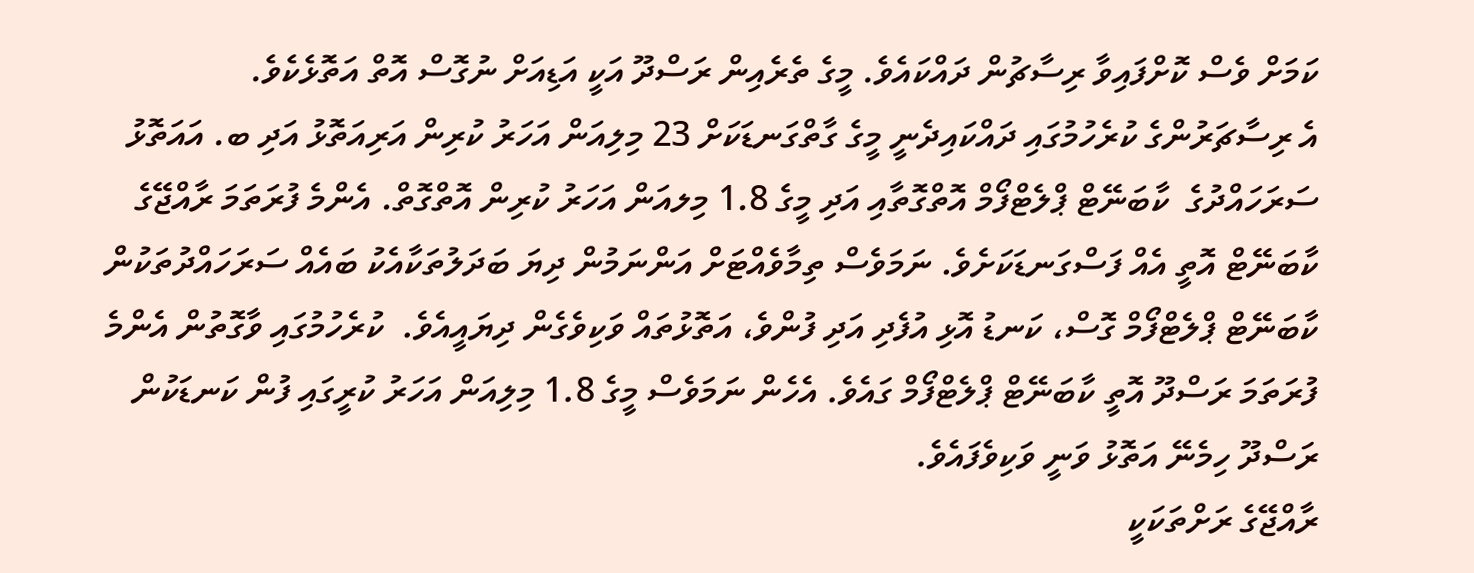ކަމަށް ވެސް ކޮށްފައިވާ ރިސާޗުން ދައްކައެވެ. މީގެ ތެރެއިން ރަސްދޫ އަކީ އަޑިއަށް ނުގޮސް އޮތް އަތޮޅެކެވެ.
އެ ރިސާޗަރުންގެ ކުރެހުމުގައި ދައްކައިދެނީ މީގެ ގާތްގަނޑަކަށް 23 މިލިއަން އަހަރު ކުރިން އަރިއަތޮޅު އަދި ބ. އައަތޮޅު ސަރަހައްދުގެ  ކާބަނޭޓް ޕްލެޓްފޯމް އޮތްގޮތާއި އަދި މީގެ 1.8 މިލއަން އަހަރު ކުރިން އޮތްގޮތް. އެންމެ ފުރަތަމަ ރާއްޖޭގެ ކާބަނޭޓް އޮތީ އެއް ފަސްގަނޑަކަށެވެ. ނަމަވެސް ތިމާވެއްޓަށް އަންނަމުން ދިޔަ ބަދަލުތަކާއެކު ބައެއް ސަރަހައްދުތަކުން ކާބަނޭޓް ޕްލެޓްފޯމް ގޮސް، ކަނޑު އޮޅި އުފެދި އަދި ފުންވެ، އަތޮޅުތައް ވަކިވެގެން ދިޔައީއެވެ.  ކުރެހުމުގައި ވާގޮތުން އެންމެ ފުރަތަމަ ރަސްދޫ އޮތީ ކާބަނޭޓް ޕްލެޓްފޯމް ގައެވެ. އެހެން ނަމަވެސް މީގެ 1.8 މިލިއަން އަހަރު ކުރީގައި ފުން ކަނޑަކުން ރަސްދޫ ހިމެނޭ އަތޮޅު ވަނީ ވަކިވެފައެވެ.
ރާއްޖޭގެ ރަށްތަކަކީ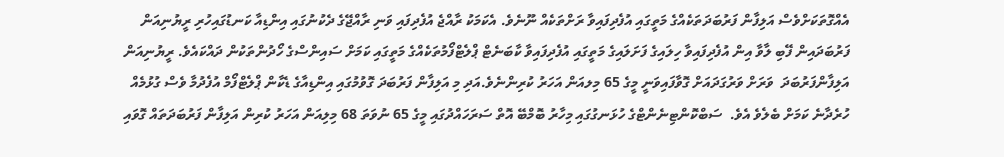އެއްގޮތަކަށްވެސް އަލިފާން ފަރުބަދަތަކެއްގެ މަތީގައި އުފެދިފައިވާ ރަށްތަކެއް ނޫނެވެ. އެކަމަކު ރާއްޖެ އުފެދިފައި ވަނި ރާއްޖޭގެ ދެކުނުގައި އިންޑިއާ ކަނޑުގައިހުރި ރީޔުނިއަން ފަރުބަދައިން ފޭބި ލާވާ އިން އުފެދިފައިވާ ހިލައިގެ ފަށަލައިގެ މަތީގައި އުފެދިފައިވާ ކާބަނެޓް ޕްލެޓްފޯމުތަކެއްގެ މަތީގައި ކަމަށް ސައިންސްގެ ހޯދުންތަކުން ދައްކައެވެ. ރީޔުނިއަން އަލިފާންފަރުބަދަ  ވަރަށް ވަރުގަދައަށް ގޮވާފައިވަނީ މީގެ 65 މިލއަން އަހަރު ކުރިންނެވެ.އަދި މި އަލިފާން ފަރުބަދަ ގޮވުމުގައި އިންޑިއާގެ ޑެކާން ޕްލެޓްފޯމް އުފެދުމާ ވެސް ގުޅުމެއް ހުރެދާނެ ކަމަށް ބެލެވެ އެވެ.  ސަބްކޮންޓިނެންޓްގެ ހުޅަނގުގައި މިހާރު ބޮމްބޭ އޮތް ސަރަހައްދުގައި މީގެ 65 ނުވަތަ 68 މިލިއަން އަހަރު ކުރިން އަލިފާން ފަރުބަދަތައް ގޮވައި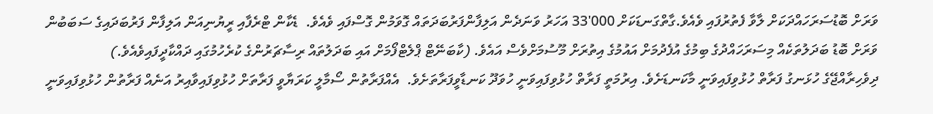ވަރަށް ބޮޑުސަރަހައްދަކަށް ލާވާ ފެތުރުފައި ވެއެވެ.ގާތްގަނޑަކަށް 000'33 އަހަރު ވަނަދެން އަލިފާންފަރުބަދަތައް ގޮވަމުން ގޮސްފައި ވެއެވެ.  ޑެކާން ޓްރެފާއި ރީޔުނިއަން އަލިފާން ފަރުބަދައިގެ ސަބަބުން ވަރަށް ބޮޑު ބަދަލުތަކެއް މިސަރަހައްދުގެ ބިމުގެ އުފެދުމަށް އައުމުގެ އިތުރަށް މޫސުމަށްވެސް އައެވެ. (ކާބަނޭޓް ޕްލެޓްފޯމަށް އައި ބަދަލުތައް ރިސާޗަރުންގެ ކުރެހުމުގައި ދައްކާދީފައިވެއެވެ.)
ދިވެހިރާއްޖޭގެ ހުޅަނގު ފަރާތް ހުޅުވިފައިވަނީ މާކަނޑަށެވެ. އިރުމަތީ ފަރާތް ހުޅުވިފައިވަނީ ހުވަދޫ ކަނޑާވީފަރާތަށެވެ.  އެއްފަރާތުން ސޯމާލީ ކަރަޔާވީ ފަރާތަށް ހުޅުވިފައިވާއިރު އަނެއް ފަރާތުން ހުޅުވިފައިވަނީ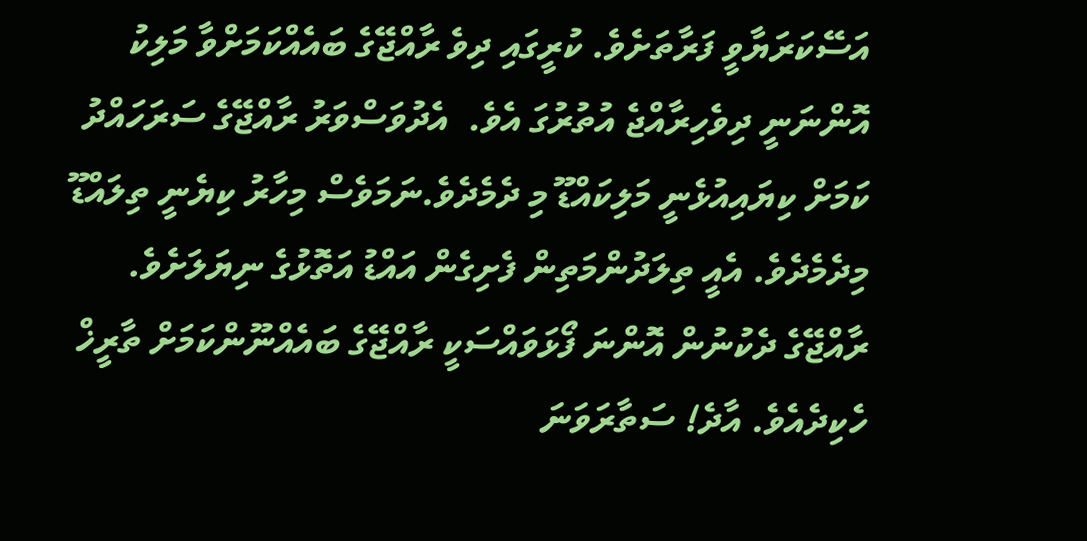އަސޭކަރަޔާވީ ފަރާތަށެވެ. ކުރީގައި ދިވެ ރާއްޖޭގެ ބައެއްކަމަށްވާ މަލިކު އޮންނަނީ ދިވެހިރާއްޖެ އުތުރުގަ އެވެ.  އެދުވަސްވަރު ރާއްޖޭގެ ސަރަހައްދު ކަމަށް ކިޔައިއުޅެނީ މަލިކައްޑޫ މި ދެމެދެވެ.ނަމަވެސް މިހާރު ކިޔެނީ ތިލައްޑޫ މިދެމެދެވެ. އެއީ ތިލަދުންމަތިން ފެށިގެން އައްޑު އަތޮޅުގެ ނިޔަލަށެވެ. ރާއްޖޭގެ ދެކުނުން އޮންނަ ފޯޅަވައްސަކީ ރާއްޖޭގެ ބައެއްނޫންކަމަށް ތާރީޚް ހެކިދެއެވެ. އާދެ! ސަތާރަވަނަ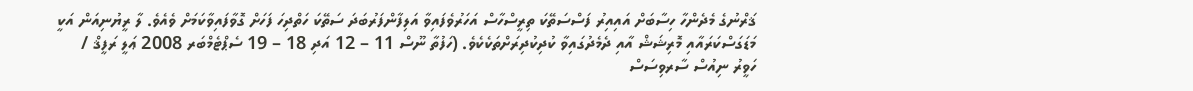ޤަރްނުގެ މެދެންހާ ހިސާބަށް އައިއިރު ފަސްސަތޭކަ ތިރީސްހާސް އަހަރުވެފައިވާ އަލިފާންފަރުބަދަ ސަތޭކަ ހަތްދިހަ ފަހަށް ގޮވާފައިވާކަމަށް ވެއެވެ. ލާ ރީޔުނިއަން އަކީ މަޑަގަސްކަރައާއި މޮރިޝަޝް އާއި ދެމެދުގައިވާ ކުދިކުދިރަށްތަކެކެވެ. (ހަފުތާ ނޫސް 11 – 12 އަދި 18 – 19 ސެޕްޓެމްބަރ 2008 ޢަލީ ރަފީޤް / ހަވީރު ނިއުސް ސާރވިސަސް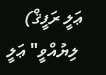ޢަލީ ރަފީޤް)
 ލިޔުއްވީ" ޢަލީ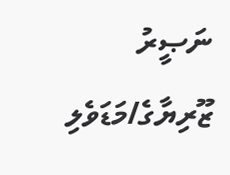ނަޞީރު ޒޫރިޔާގެ/މަޑަވެލި